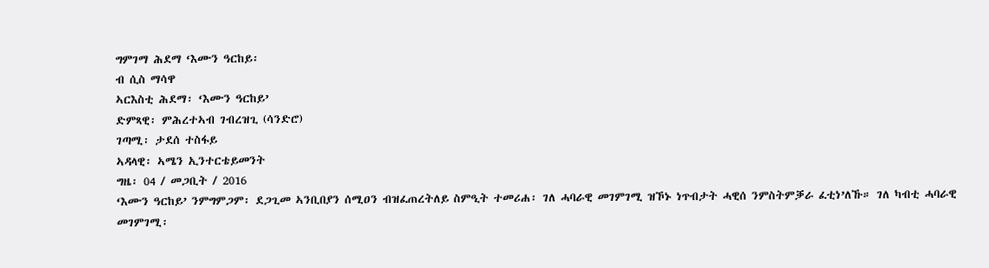ግምገማ ሕደማ ‘እሙን ዓርከይ፡
ብ ሲስ ማሳዋ
ኣርእስቲ ሕደማ፡ ‘እሙን ዓርከይ’
ድምጻዊ፡ ምሕረተኣብ ገብረዝጊ (ሳንድሮ)
ገጣሚ፡ ታደሰ ተስፋይ
ኣዳላዊ፡ ኣሜን ኢንተርቴይመንት
ግዜ፡ 04 / መጋቢት / 2016
‘እሙን ዓርከይ’ ንምግምጋም፡ ደጋጊመ ኣንቢበያን ሰሚዐን ብዝፈጠረትለይ ስምዒት ተመሪሐ፡ ገለ ሓባራዊ መገምገሚ ዝኾኑ ነጥብታት ሓዊሰ ንምስትምቓራ ፈቲነ’ለኹ። ገለ ካብቲ ሓባራዊ መገምገሚ፡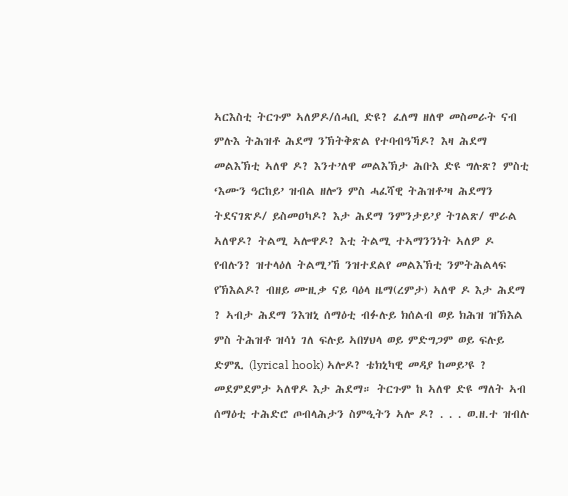ኣርእስቲ ትርጉም ኣለዎዶ/ሰሓቢ ድዩ? ፈለማ ዘለዋ መስመራት ናብ ምሉእ ትሕዝቶ ሕደማ ንኽትቅጽል የተባብዓኻዶ? እዛ ሕደማ መልእኽቲ ኣለዋ ዶ? እንተ’ለዋ መልእኽታ ሕቡእ ድዩ ግሉጽ? ምስቲ ‘እሙን ዓርከይ’ ዝብል ዘሎን ምስ ሓፈሻዊ ትሕዝቶ’ዛ ሕደማን ትደናገጽዶ/ ይስመዐካዶ? እታ ሕደማ ንምንታይ’ያ ትገልጽ/ ሞራል ኣለዋዶ? ትልሚ ኣሎዋዶ? እቲ ትልሚ ተኣማንንነት ኣለዎ ዶ የብሉን? ዝተላዕለ ትልሚ’ኸ ንዝተደልየ መልእኽቲ ንምትሕልላፍ የኽእልዶ? ብዘይ ሙዚቃ ናይ ባዕላ ዜማ(ረምታ) ኣለዋ ዶ እታ ሕደማ ? ኣብታ ሕደማ ንእዝኒ ሰማዕቲ ብፉሉይ ክሰልብ ወይ ክሕዝ ዝኽእል ምስ ትሕዝቶ ዝሳነ ገለ ፍሉይ ኣበሃህላ ወይ ምድግጋም ወይ ፍሉይ ድምጺ (lyrical hook) ኣሎዶ? ቴክኒካዊ መዳያ ከመይ’ዩ ? መደምደምታ ኣለዋዶ እታ ሕደማ። ትርጉም ከ ኣለዋ ድዩ ማለት ኣብ ሰማዕቲ ተሕድሮ ጦብላሕታን ስምዒትን ኣሎ ዶ? . . . ወ.ዘ.ተ ዝብሉ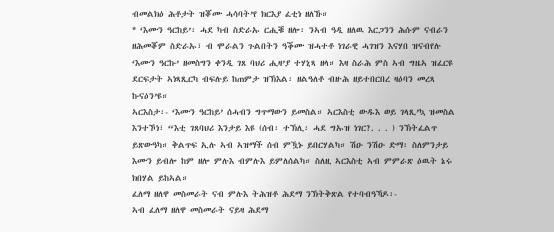ብመልክዕ ሕቶታት ዝቖሙ ሓሳባት’የ ክርእያ ፈቲነ ዘለኹ።
* ‘እሙን ዓርከይ’፡ ሓደ ካብ ስድራኡ ርሒቑ ዘሎ፡ ንኣብ ዓዲ ዘለዉ እርጋንን ሕሱም ናብራን ዘሕመቖም ስድራኡ፣ ብ ሞራልን ጉልበትን ዓቕሙ ዝሓተቶ ነገራዊ ሓገዝን እናሃበ ዝናብየሉ ‘እሙን ዓርኩ’ ዘመስግን ቀንዲ ገጸ ባህሪ ሒዛ’ያ ተሃኒጻ ዘላ። እዛ ስራሕ ምስ ኣብ ግዜኣ ዝፈርዩ ደርፍታት ኣነጻጺርካ ብፍሉይ ከጠምታ ዝኽእል፡ ዘልዓለቶ ብዙሕ ዘይተበርበረ ዛዕባን መረጻ ኩናዕን’ዩ።
ኣርእስታ፡- ‘እሙን ዓርከይ’ ሰሓብን ግጥማውን ይመስል። ኣርእስቲ ውዱእ ወይ ገላጺ’ኳ ዝመስል እንተኾነ፣ “እቲ ገጸባህሪ እንታይ እዩ (ሰብ፡ ተኽሊ፡ ሓደ ግኡዝ ነገር?. . . ) ንኽትፈልጥ ይጽውዓካ። ቅልጥፍ ኢሉ ኣብ ኣዝማች ሰብ ምዃኑ ይበርሃልካ። ሽዑ ንሽዑ ድማ፡ ስለምንታይ እሙን ይብሎ ከም ዘሎ ምሉእ ብምሉእ ይምለሰልካ። ስለዚ ኣርእስቲ ኣብ ምምራጽ ዕዉት ኔሩ ክበሃል ይከኣል።
ፈለማ ዘለዋ መስመራት ናብ ምሉእ ትሕዝቶ ሕደማ ንኽትቅጽል የተባብዓኻዶ፡-
ኣብ ፈለማ ዘለዋ መስመራት ናይዛ ሕደማ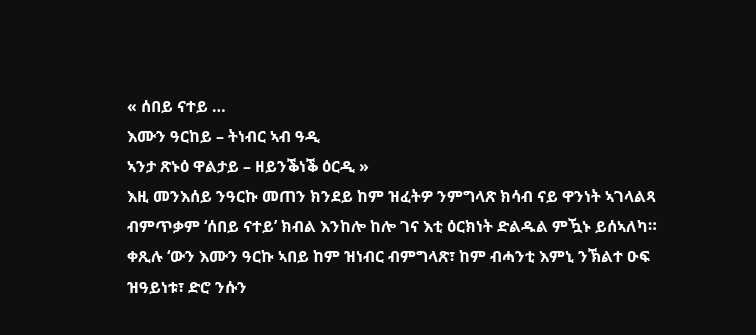« ሰበይ ናተይ …
እሙን ዓርከይ – ትነብር ኣብ ዓዲ
ኣንታ ጽኑዕ ዋልታይ – ዘይንቕነቕ ዕርዲ »
እዚ መንእሰይ ንዓርኩ መጠን ክንደይ ከም ዝፈትዎ ንምግላጽ ክሳብ ናይ ዋንነት ኣገላልጻ ብምጥቃም ‘ሰበይ ናተይ’ ክብል እንከሎ ከሎ ገና እቲ ዕርክነት ድልዱል ምዃኑ ይሰኣለካ። ቀጺሉ ‘ውን እሙን ዓርኩ ኣበይ ከም ዝነብር ብምግላጽ፣ ከም ብሓንቲ እምኒ ንኽልተ ዑፍ ዝዓይነቱ፣ ድሮ ንሱን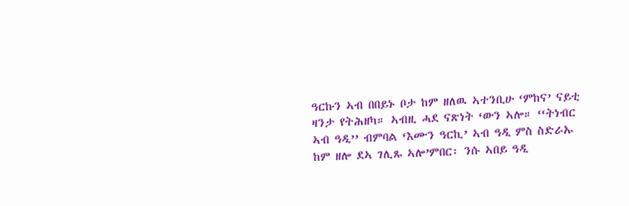ዓርኩን ኣብ በበይኑ ቦታ ከም ዘለዉ ኣተንቢሁ ‘ምከና’ ናይቲ ዛንታ የትሕዘካ። ኣብዚ ሓደ ናጽነት ‘ውን ኣሎ። ‘‘ትነብር ኣብ ዓዲ’’ ብምባል ‘እሙን ዓርኪ’ ኣብ ዓዲ ምስ ስድራኡ ከም ዘሎ ደኣ ገሊጹ ኣሎ’ምበር፡ ንሱ ኣበይ ዓዲ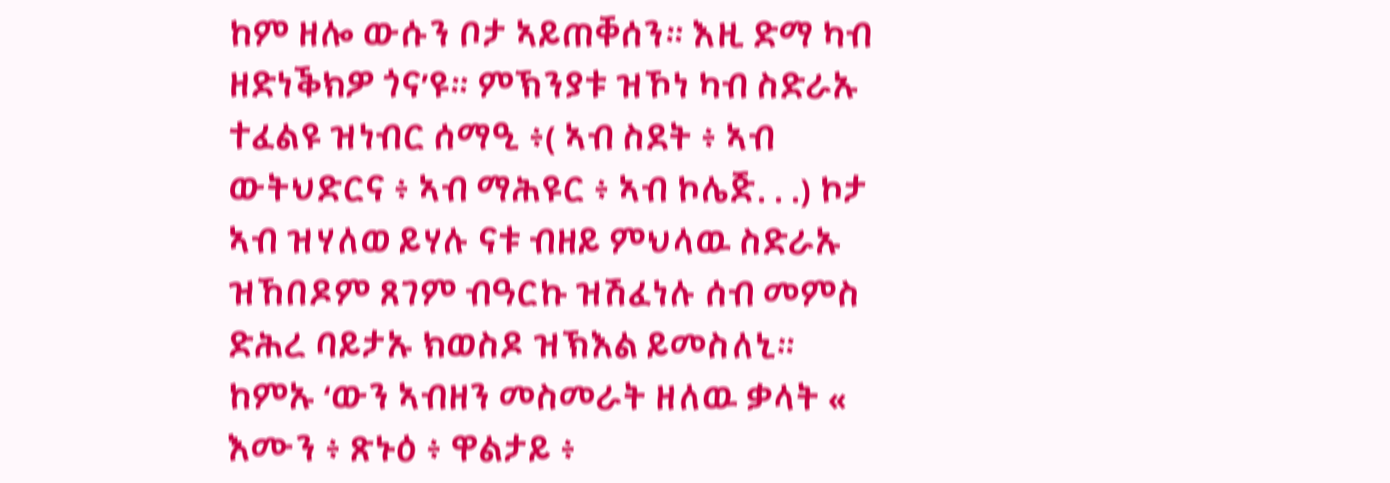ከም ዘሎ ውሱን ቦታ ኣይጠቐሰን። እዚ ድማ ካብ ዘድነቕክዎ ጎና’ዩ። ምኽንያቱ ዝኾነ ካብ ስድራኡ ተፈልዩ ዝነብር ሰማዒ ፥( ኣብ ስደት ፥ ኣብ ውትህድርና ፥ ኣብ ማሕዩር ፥ ኣብ ኮሌጅ. . .) ኮታ ኣብ ዝሃለወ ይሃሉ ናቱ ብዘይ ምህላዉ ስድራኡ ዝኸበዶም ጸገም ብዓርኩ ዝሽፈነሉ ሰብ መምስ ድሕረ ባይታኡ ክወስዶ ዝኽእል ይመስለኒ።
ከምኡ ‘ውን ኣብዘን መስመራት ዘለዉ ቃላት « እሙን ፥ ጽኑዕ ፥ ዋልታይ ፥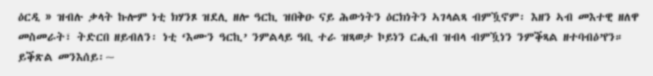ዕርዲ » ዝብሉ ቃላት ኩሎም ነቲ ክሃንጾ ዝደሊ ዘሎ ዓርኪ ዝበቅዑ ናይ ሕውነትን ዕርክነትን ኣገላልጻ ብምዃኖም፡ እዘን ኣብ መእተዊ ዘለዋ መስመራት፣ ትድርበ ዘይብለን፡ ነቲ ‘እሙን ዓርኪ’ ንምልላይ ዓቢ ተራ ዝጻወታ ኮይነን ርሒብ ዝብላ ብምዃነን ንምቕጻል ዘተባብዕ’የን።
ይቕጽል መንእሰይ፡~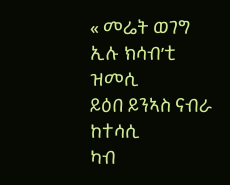« መሬት ወገግ ኢሉ ክሳብ’ቲ ዝመሲ
ይዕበ ይንኣስ ናብራ ከተሳሲ
ካብ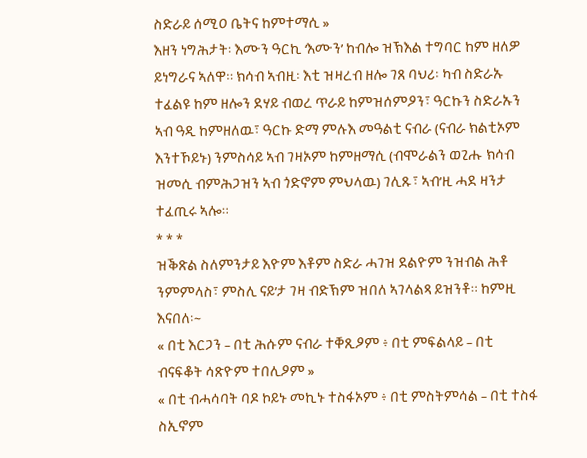ስድራይ ሰሚዐ ቤትና ከምተማሲ »
እዘን ነግሕታት፡ እሙን ዓርኪ ‘እሙን’ ከብሎ ዝኽእል ተግባር ከም ዘለዎ ይነግራና ኣለዋ። ክሳብ ኣብዚ፡ እቲ ዝዛረብ ዘሎ ገጸ ባህሪ፡ ካብ ስድራኡ ተፈልዩ ከም ዘሎን ደሃይ ብወረ ጥራይ ከምዝሰምዖን፣ ዓርኩን ስድራኡን ኣብ ዓዲ ከምዘለዉ፣ ዓርኩ ድማ ምሉእ መዓልቲ ናብራ (ናብራ ክልቲኦም እንተኾይኑ) ንምስሳይ ኣብ ገዛኦም ከምዘማሲ (ብሞራልን ወጊሑ ክሳብ ዝመሲ ብምሕጋዝን ኣብ ጎድኖም ምህላዉ) ገሊጹ፣ ኣብ’ዚ ሓደ ዛንታ ተፈጢሩ ኣሎ።
* * *
ዝቕጽል ስለምንታይ እዮም እቶም ስድራ ሓገዝ ደልዮም ንዝብል ሕቶ ንምምላስ፣ ምስሊ ናይ’ታ ገዛ ብድኽም ዝበለ ኣገላልጻ ይዝንቶ። ከምዚ እናበለ፡~
« በቲ እርጋን – በቲ ሕሱም ናብራ ተቐጺዖም ፥ በቲ ምፍልላይ – በቲ ብናፍቆት ሳጽዮም ተበሊዖም »
« በቲ ብሓሳባት ባዶ ኮይኑ መኪኑ ተስፋኦም ፥ በቲ ምስትምሳል – በቲ ተስፋ ስኢኖም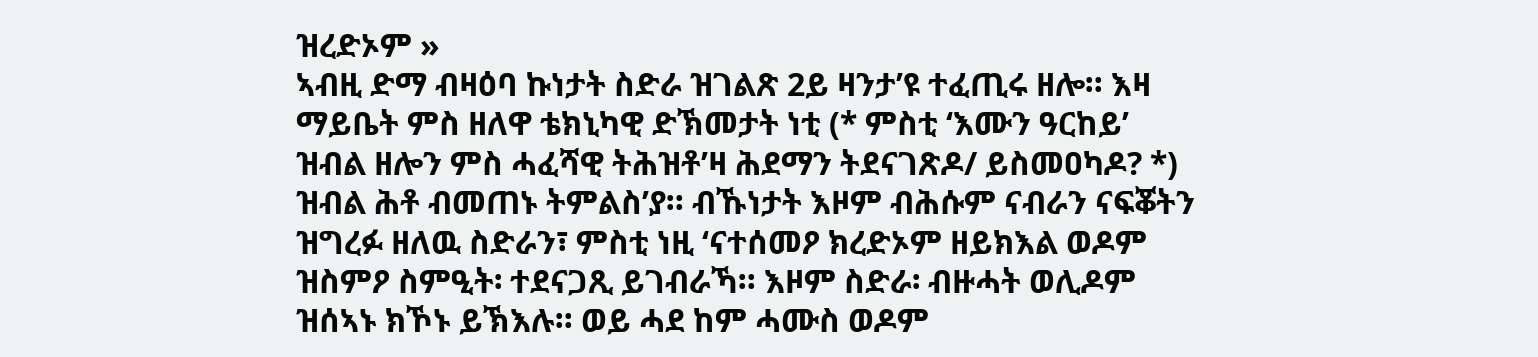ዝረድኦም »
ኣብዚ ድማ ብዛዕባ ኩነታት ስድራ ዝገልጽ 2ይ ዛንታ’ዩ ተፈጢሩ ዘሎ። እዛ ማይቤት ምስ ዘለዋ ቴክኒካዊ ድኽመታት ነቲ (* ምስቲ ‘እሙን ዓርከይ’ ዝብል ዘሎን ምስ ሓፈሻዊ ትሕዝቶ’ዛ ሕደማን ትደናገጽዶ/ ይስመዐካዶ? *) ዝብል ሕቶ ብመጠኑ ትምልስ’ያ። ብኹነታት እዞም ብሕሱም ናብራን ናፍቖትን ዝግረፉ ዘለዉ ስድራን፣ ምስቲ ነዚ ‘ናተሰመዖ ክረድኦም ዘይክእል ወዶም ዝስምዖ ስምዒት፡ ተደናጋጺ ይገብራኻ። እዞም ስድራ፡ ብዙሓት ወሊዶም ዝሰኣኑ ክኾኑ ይኽእሉ። ወይ ሓደ ከም ሓሙስ ወዶም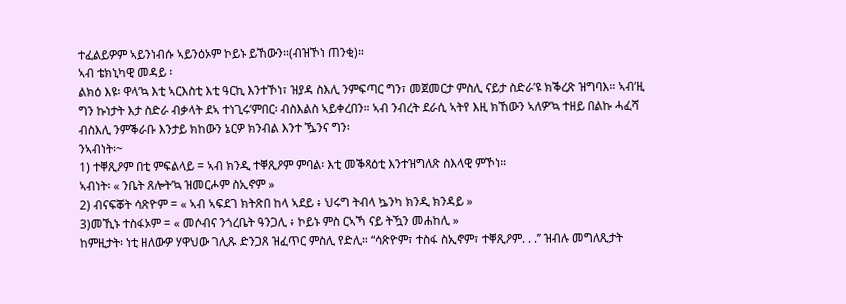ተፈልይዎም ኣይንነብሱ ኣይንዕኦም ኮይኑ ይኸውን።(ብዝኾነ ጠንቂ)።
ኣብ ቴክኒካዊ መዳይ ፡
ልክዕ እዩ፡ ዋላ’ኳ እቲ ኣርእስቲ እቲ ዓርኪ እንተኾነ፣ ዝያዳ ስእሊ ንምፍጣር ግን፣ መጀመርታ ምስሊ ናይታ ስድራ’ዩ ክቕረጽ ዝግባእ። ኣብ’ዚ ግን ኩነታት እታ ስድራ ብቃላት ደኣ ተነጊሩ’ምበር፡ ብስእልስ ኣይቀረበን። ኣብ ንብረት ደራሲ ኣትየ እዚ ክኸውን ኣለዎ’ኳ ተዘይ በልኩ ሓፈሻ ብስእሊ ንምቕራቡ እንታይ ክከውን ኔርዎ ክንብል እንተ ዄንና ግን፡
ንኣብነት፡~
1) ተቐጺዖም በቲ ምፍልላይ = ኣብ ክንዲ ተቐጺዖም ምባል፡ እቲ መቕጻዕቲ እንተዝግለጽ ስእላዊ ምኾነ።
ኣብነት፡ « ንቤት ጸሎት’ኳ ዝመርሖም ስኢኖም »
2) ብናፍቖት ሳጽዮም = « ኣብ ኣፍደገ ክትጽበ ከላ ኣደይ ፥ ህሩግ ትብላ ኴንካ ክንዲ ክንዳይ »
3)መኺኑ ተስፋኦም = « መሶብና ንጎረቤት ዓንጋሊ ፥ ኮይኑ ምስ ርኣኻ ናይ ትዃን መሐከሊ »
ከምዚታት፡ ነቲ ዘለውዎ ሃዋህው ገሊጹ ድንጋጸ ዝፈጥር ምስሊ የድሊ። “ሳጽዮም፣ ተስፋ ስኢኖም፣ ተቐጺዖም. . .’’ ዝብሉ መግለጺታት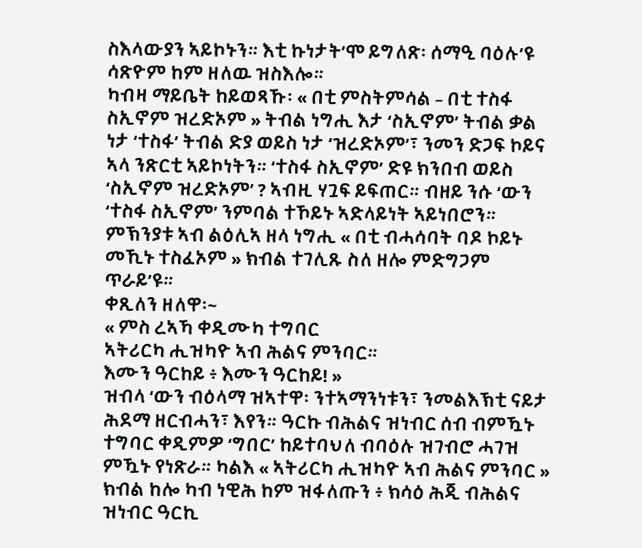ስእላውያን ኣይኮኑን። እቲ ኩነታት’ሞ ይግለጽ፡ ሰማዒ ባዕሉ’ዩ ሳጽዮም ከም ዘለዉ ዝስእሎ።
ካብዛ ማይቤት ከይወጻኹ፡ « በቲ ምስትምሳል – በቲ ተስፋ ስኢኖም ዝረድኦም » ትብል ነግሒ እታ ‘ስኢኖም’ ትብል ቃል ነታ ‘ተስፋ’ ትብል ድያ ወይስ ነታ ‘ዝረድኦም’፣ ንመን ድጋፍ ኮይና ኣላ ንጽርቲ ኣይኮነትን። ‘ተስፋ ስኢኖም’ ድዩ ክንበብ ወይስ ‘ስኢኖም ዝረድኦም’ ? ኣብዚ ሃጓፍ ይፍጠር። ብዘይ ንሱ ‘ውን ‘ተስፋ ስኢኖም’ ንምባል ተኾይኑ ኣድላይነት ኣይነበሮን። ምኽንያቱ ኣብ ልዕሊኣ ዘላ ነግሒ « በቲ ብሓሳባት ባዶ ኮይኑ መኺኑ ተስፈኦም » ክብል ተገሊጹ ስለ ዘሎ ምድግጋም ጥራይ’ዩ።
ቀጺለን ዘለዋ፡~
« ምስ ረኣኻ ቀዲሙካ ተግባር
ኣትሪርካ ሒዝካዮ ኣብ ሕልና ምንባር።
እሙን ዓርከይ ፥ እሙን ዓርከይ! »
ዝብላ ‘ውን ብዕላማ ዝኣተዋ፡ ንተኣማንነቱን፣ ንመልእኽቲ ናይታ ሕደማ ዘርብሓን፣ እየን። ዓርኩ ብሕልና ዝነብር ሰብ ብምዃኑ ተግባር ቀዲምዎ ‘ግበር’ ከይተባህለ ብባዕሉ ዝገብሮ ሓገዝ ምዃኑ የነጽራ። ካልእ « ኣትሪርካ ሒዝካዮ ኣብ ሕልና ምንባር » ክብል ከሎ ካብ ነዊሕ ከም ዝፋለጡን ፥ ክሳዕ ሕጂ ብሕልና ዝነብር ዓርኪ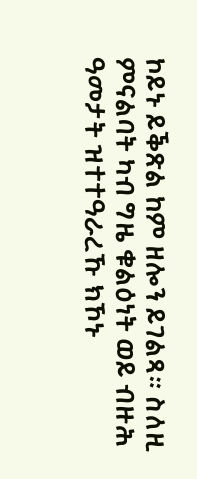ኮይኑ ይቕጽል ከም ዘሎን ይገልጻ። ስለዚ ምናልባት ካብ ግዜ ቁልዕነት ወይ ብዙሕ ዓመታት ዝተተዓራረኹ ክኾኑ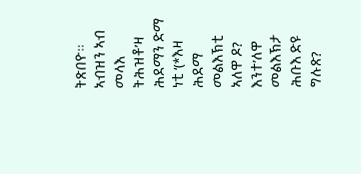ትጽበዮ።
ኣብዝን ኣብ መላእ ትሕዝቶ’ዛ ሕደማን ድማ ነቲ ‘(*እዛ ሕደማ መልእኽቲ ኣለዋ ዶ? እንተ’ለዋ መልእኽታ ሕቡእ ድዩ ግሉጽ?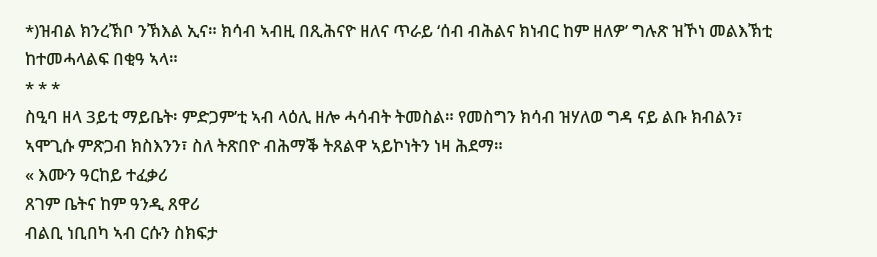*)ዝብል ክንረኽቦ ንኽእል ኢና። ክሳብ ኣብዚ በጺሕናዮ ዘለና ጥራይ ‘ሰብ ብሕልና ክነብር ከም ዘለዎ’ ግሉጽ ዝኾነ መልእኽቲ ከተመሓላልፍ በቂዓ ኣላ።
* * *
ስዒባ ዘላ 3ይቲ ማይቤት፡ ምድጋም’ቲ ኣብ ላዕሊ ዘሎ ሓሳብት ትመስል። የመስግን ክሳብ ዝሃለወ ግዳ ናይ ልቡ ክብልን፣ ኣሞጊሱ ምጽጋብ ክስእንን፣ ስለ ትጽበዮ ብሕማቕ ትጸልዋ ኣይኮነትን ነዛ ሕደማ።
« እሙን ዓርከይ ተፈቃሪ
ጸገም ቤትና ከም ዓንዲ ጸዋሪ
ብልቢ ነቢበካ ኣብ ርሱን ስክፍታ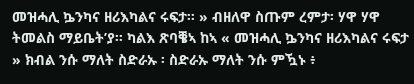መዝሓሊ ኴንካና ዘሪእካልና ሩፍታ። » ብዘለዋ ስጡም ረምታ፡ ሃዋ ሃዋ ትመልስ ማይቤት’ያ። ካልእ ጽባቔኣ ከኣ « መዝሓሊ ኴንካና ዘሪእካልና ሩፍታ » ክብል ንሱ ማለት ስድራኡ ፡ ስድራኡ ማለት ንሱ ምዃኑ ፥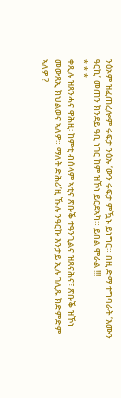ንዕኦም ዝፈጠረሎም ሩፍታ ንዕኡ ‘ውን ሩፍታ ምዃኑ ይነግር። በዚ ድማ ተግባራት ‘እሙን ዓርኪ’ መጠን ክንደይ ዓቢ ነገር ከም ዝኾነ ይርደኣካ። ይበል ሞራል !!!
* * *
ቀጺሉ ዝጸንሓና ዋሕዚ፡ ከምቲ ብሰላም ኣቲና ጽቡቕ ተዓንጊልና ዝጸናሕና፣ ጽቡቕ ዝኾነ መውጸኢ ክህልወና ኣለዎ። ማለት ድሕሪ’ዚ ኹሉ ንዓርኩ እንታይ ኢሉ ገሊጹ ክድምድም ኣለዎ ?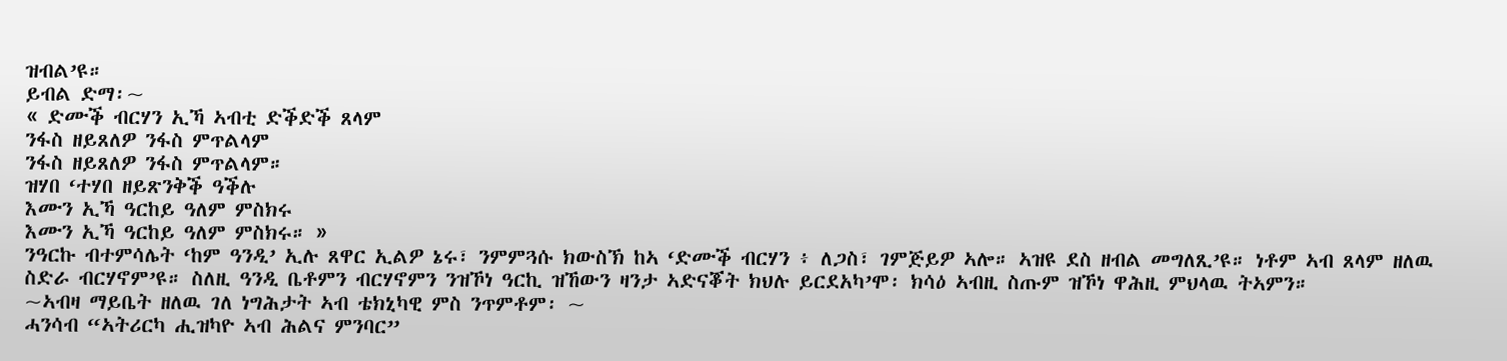ዝብል’ዩ።
ይብል ድማ፡~
« ድሙቕ ብርሃን ኢኻ ኣብቲ ድቕድቕ ጸላም
ንፋስ ዘይጸለዎ ንፋስ ምጥልላም
ንፋስ ዘይጸለዎ ንፋስ ምጥልላም።
ዝሃበ ‘ተሃበ ዘይጽንቅቕ ዓቕሉ
እሙን ኢኻ ዓርከይ ዓለም ምስክሩ
እሙን ኢኻ ዓርከይ ዓለም ምስክሩ። »
ንዓርኩ ብተምሳሌት ‘ከም ዓንዲ’ ኢሉ ጸዋር ኢልዎ ኔሩ፣ ንምምጓሱ ክውስኽ ከኣ ‘ድሙቕ ብርሃን ፥ ለጋስ፣ ገምጅይዎ ኣሎ። ኣዝዩ ደስ ዘብል መግለጺ’ዩ። ነቶም ኣብ ጸላም ዘለዉ ስድራ ብርሃኖም’ዩ። ስለዚ ዓንዲ ቤቶምን ብርሃኖምን ንዝኾነ ዓርኪ ዝኸውን ዛንታ ኣድናቖት ክህሉ ይርደአካ’ሞ፡ ክሳዕ ኣብዚ ስጡም ዝኾነ ዋሕዚ ምህላዉ ትኣምን።
~ኣብዛ ማይቤት ዘለዉ ገለ ነግሕታት ኣብ ቴክኒካዊ ምስ ንጥምቶም፡ ~
ሓንሳብ “ኣትሪርካ ሒዝካዮ ኣብ ሕልና ምንባር”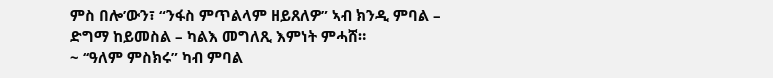ምስ በሎ’ውን፣ “ንፋስ ምጥልላም ዘይጸለዎ” ኣብ ክንዲ ምባል – ድግማ ከይመስል – ካልእ መግለጺ እምነት ምሓሸ።
~ ‘‘ዓለም ምስክሩ” ካብ ምባል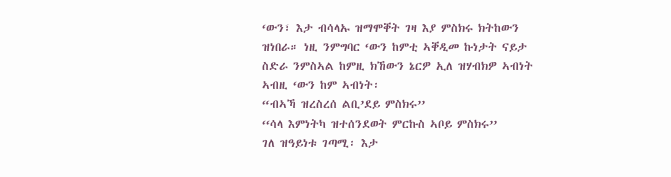‘ውን፣ እታ ብሳላኡ ዝማሞቐት ገዛ እያ ምስክሩ ክትከውን ዝነበራ። ነዚ ንምግባር ‘ውን ከምቲ ኣቐዲመ ኩነታት ናይታ ስድራ ንምስኣል ከምዚ ክኸውን ኔርዎ ኢለ ዝሃብክዎ ኣብነት ኣብዚ ‘ውን ከም ኣብነት፡
“ብኣኻ ዝረስረሰ ልቢ’ደይ ምስክሩ’’
‘‘ሳላ እምነትካ ዝተሰንደወት ምርኩስ ኣቦይ ምስክሩ’’
ገለ ዝዓይነቱ ገጣሚ፡ እታ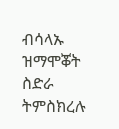ብሳላኡ ዝማሞቖት ስድራ ትምስክረሉ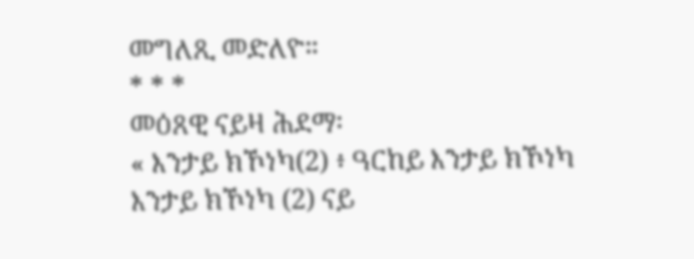መግለጺ መድለዮ።
* * *
መዕጸዊ ናይዛ ሕደማ፡
« እንታይ ክኾነካ(2) ፥ ዓርከይ እንታይ ክኾነካ
እንታይ ክኾነካ (2) ናይ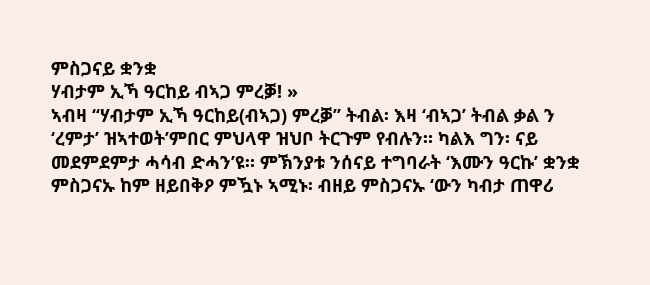ምስጋናይ ቋንቋ
ሃብታም ኢኻ ዓርከይ ብኣጋ ምረቓ! »
ኣብዛ ‘‘ሃብታም ኢኻ ዓርከይ(ብኣጋ) ምረቓ’’ ትብል፡ እዛ ‘ብኣጋ’ ትብል ቃል ን ‘ረምታ’ ዝኣተወት’ምበር ምህላዋ ዝህቦ ትርጉም የብሉን። ካልእ ግን፡ ናይ መደምደምታ ሓሳብ ድሓን’ዩ። ምኽንያቱ ንሰናይ ተግባራት ‘እሙን ዓርኩ’ ቋንቋ ምስጋናኡ ከም ዘይበቅዖ ምዃኑ ኣሚኑ፡ ብዘይ ምስጋናኡ ‘ውን ካብታ ጠዋሪ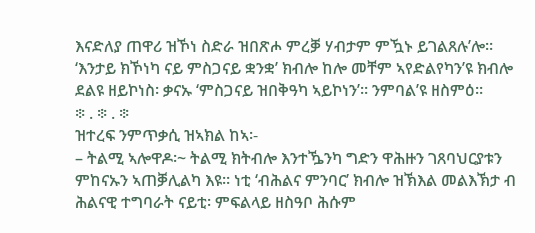እናድለያ ጠዋሪ ዝኾነ ስድራ ዝበጽሖ ምረቓ ሃብታም ምዃኑ ይገልጸሉ’ሎ። ‘እንታይ ክኾነካ ናይ ምስጋናይ ቋንቋ’ ክብሎ ከሎ መቸም ኣየድልየካን’ዩ ክብሎ ደልዩ ዘይኮነስ፡ ቃናኡ ‘ምስጋናይ ዝበቅዓካ ኣይኮነን’። ንምባል’ዩ ዘስምዕ።
፨ . ፨ . ፨
ዝተረፍ ንምጥቃሲ ዝኣክል ከኣ፡-
– ትልሚ ኣሎዋዶ፡~ ትልሚ ክትብሎ እንተዄንካ ግድን ዋሕዙን ገጸባህርያቱን ምከናኡን ኣጠቓሊልካ እዩ። ነቲ ‘ብሕልና ምንባር’ ክብሎ ዝኽእል መልእኽታ ብ ሕልናዊ ተግባራት ናይቲ፡ ምፍልላይ ዘስዓቦ ሕሱም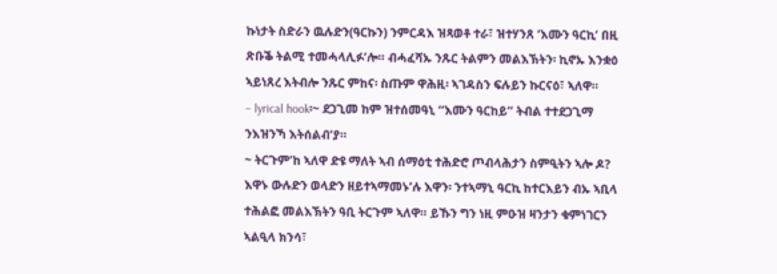ኩነታት ስድራን ዉሉድን(ዓርኩን) ንምርዳእ ዝጻወቶ ተራ፣ ዝተሃንጸ ‘እሙን ዓርኪ’ በዚ ጽቡቕ ትልሚ ተመሓላሊፉ’ሎ። ብሓፈሻኡ ንጹር ትልምን መልእኽትን፡ ኪኖኡ እንቋዕ ኣይነጸረ እትብሎ ንጹር ምከና፡ ስጡም ዋሕዚ፡ ኣገዳስን ፍሉይን ኩርናዕ፣ ኣለዋ።
– lyrical hook፡~ ደጋጊመ ከም ዝተሰመዓኒ ‘‘እሙን ዓርከይ’’ ትብል ተተደጋጊማ ንእዝንኻ እትሰልብ’ያ።
~ ትርጉም’ከ ኣለዋ ድዩ ማለት ኣብ ሰማዕቲ ተሕድሮ ጦብላሕታን ስምዒትን ኣሎ ዶ? እዋኑ ውሉድን ወላድን ዘይተኣማመኑ’ሉ እዋን፡ ንተኣማኒ ዓርኪ ከተርእይን ብኡ ኣቢላ ተሕልፎ መልእኽትን ዓቢ ትርጉም ኣለዋ። ይኹን ግን ነዚ ምዑዝ ዛንታን ቁምነገርን ኣልዒላ ክንሳ፣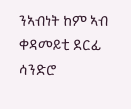ንኣብነት ከም ኣብ ቀዳመይቲ ደርፊ ሳንድሮ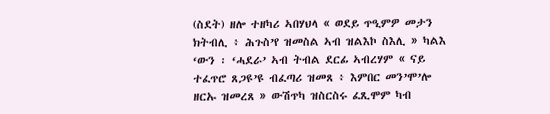(ስደት) ዘሎ ተዘካሪ ኣበሃህላ « ወደይ ጥዒምዎ መታን ክትብሊ ፥ ሕጉስ’የ ዝመስል ኣብ ዝልእኮ ስእሊ » ካልእ ‘ውን ፡ ‘ሓደራ’ ኣብ ትብል ደርፊ ኣብረሃም « ናይ ተፈጥሮ ጸጋዩ’ዩ ብፈጣሪ ዝመጸ ፥ እምበር መን’ሞ’ሎ ዘርኡ ዝመረጸ » ውሽጥካ ዝስርስሩ ፈጺሞም ካብ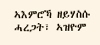ኣእምሮኻ ዘይሃስሱ ሓረጋት፣ ኣዝዮም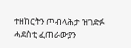ተዘከርትን ጦብላሕታ ዝገድፉ ሓደስቲ ፈጠራውያን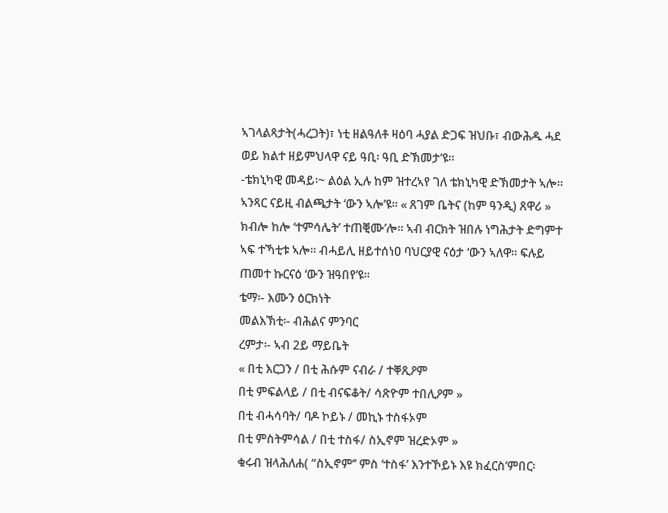ኣገላልጻታት(ሓረጋት)፣ ነቲ ዘልዓለቶ ዛዕባ ሓያል ድጋፍ ዝህቡ፣ ብውሕዱ ሓደ ወይ ክልተ ዘይምህላዋ ናይ ዓቢ፡ ዓቢ ድኽመታ’ዩ።
-ቴክኒካዊ መዳይ፡~ ልዕል ኢሉ ከም ዝተረኣየ ገለ ቴክኒካዊ ድኽመታት ኣሎ። ኣንጻር ናይዚ ብልጫታት ‘ውን ኣሎ’ዩ። « ጸገም ቤትና (ከም ዓንዲ) ጸዋሪ » ክብሎ ከሎ ‘ተምሳሌት’ ተጠቒሙ’ሎ። ኣብ ብርክት ዝበሉ ነግሕታት ድግምተ ኣፍ ተኻቲቱ ኣሎ። ብሓይሊ ዘይተሰነዐ ባህርያዊ ናዕታ ‘ውን ኣለዋ። ፍሉይ ጠመተ ኩርናዕ ‘ውን ዝዓበየ’ዩ።
ቴማ፡- እሙን ዕርክነት
መልእኽቲ፡- ብሕልና ምንባር
ረምታ፡- ኣብ 2ይ ማይቤት
« በቲ እርጋን / በቲ ሕሱም ናብራ / ተቐጺዖም
በቲ ምፍልላይ / በቲ ብናፍቆት/ ሳጽዮም ተበሊዖም »
በቲ ብሓሳባት/ ባዶ ኮይኑ / መኪኑ ተስፋኦም
በቲ ምስትምሳል / በቲ ተስፋ/ ስኢኖም ዝረድኦም »
ቁሩብ ዝላሕለሐ( “ስኢኖም’’ ምስ ‘ተስፋ’ እንተኾይኑ እዩ ክፈርስ’ምበር፡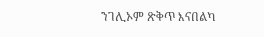ንገሊኦም ጽቅጥ እናበልካ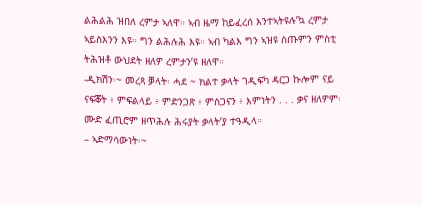ልሕልሕ ዝበለ ረምታ ኣለዋ። ኣብ ዜማ ከይፈረሰ እንተኣትዩሉ’ኳ ረምታ ኣይስእንን እዩ። ግን ልሕሉሕ እዩ። ኣብ ካልእ ግን ኣዝዩ ስጡምን ምስቲ ትሕዝቶ ውህደት ዘለዎ ረምታን’ዩ ዘለዋ።
-ዲክሽን፡~ መረጻ ቓላት፡ ሓደ ~ ክልተ ቃላት ገዲፍካ ዳርጋ ኩሎም ናይ ናፍቖት ፥ ምፍልላይ ፥ ምድንጋጽ ፥ ምስጋናን ፥ እምነትን . . . ቃና ዘለዎም፡ ሙድ ፈጢሮም ዘጥሕሉ ሕሩያት ቃላት’ያ ተዓዲላ።
– ኣድማሳውነት፡~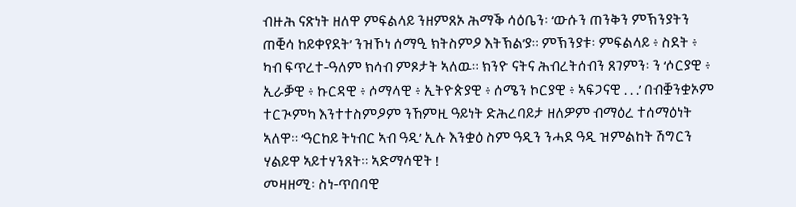ብዙሕ ናጽነት ዘለዋ ምፍልላይ ንዘምጸኦ ሕማቕ ሳዕቤን፡ ‘ውሱን ጠንቅን ምኽንያትን ጠቒሳ ከይቀየደት’ ንዝኾነ ሰማዒ ክትስምዖ እትኽል’ያ። ምኽንያቱ፡ ምፍልላይ ፥ ስደት ፥ ካብ ፍጥረተ-ዓለም ክሳብ ምጾታት ኣለዉ። ክንዮ ናትና ሕብረትሰብን ጸገምን፡ ን ‘ሶርያዊ ፥ ኢራቓዊ ፥ ኩርዳዊ ፥ ሶማላዊ ፥ ኢትዮጵያዊ ፥ ሰሜን ኮርያዊ ፥ ኣፍጋናዊ . . .’ በብቛንቋኦም ተርጒምካ እንተተስምዖም ንኸምዚ ዓይነት ድሕረባይታ ዘለዎም ብማዕረ ተሰማዕነት ኣለዋ። ‘ዓርከይ ትነብር ኣብ ዓዲ’ ኢሉ እንቋዕ ስም ዓዲን ንሓደ ዓዲ ዝምልከት ሽግርን ሃልይዋ ኣይተሃንጸት። ኣድማሳዊት !
መዛዘሚ፡ ስነ-ጥበባዊ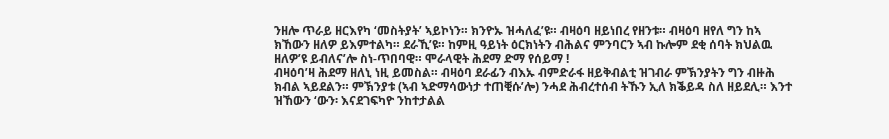ንዘሎ ጥራይ ዘርእየካ ‘መስትያት’ ኣይኮነን። ክንዮኡ ዝሓለፈ’ዩ። ብዛዕባ ዘይነበረ የዘንቱ። ብዛዕባ ዘየለ ግን ከኣ ክኸውን ዘለዎ ይእምተልካ። ደራኺ’ዩ። ከምዚ ዓይነት ዕርክነትን ብሕልና ምንባርን ኣብ ኩሎም ደቂ ሰባት ክህልዉ ዘለዎ’ዩ ይብለና’ሎ ስነ-ጥበባዊ። ሞራላዊት ሕደማ ድማ የሰይማ !
ብዛዕባ’ዛ ሕደማ ዘለኒ ነዚ ይመስል። ብዛዕባ ደራፊን ብእኡ ብምድራፋ ዘይቅብልቲ ዝገብራ ምኽንያትን ግን ብዙሕ ክብል ኣይደልን። ምኽንያቱ (ኣብ ኣድማሳውነታ ተጠቒሱ’ሎ) ንሓደ ሕብረተሰብ ትኹን ኢለ ክቕይዳ ስለ ዘይደሊ። እንተ ዝኸውን ‘ውን፡ እናደገፍካዮ ንከተታልል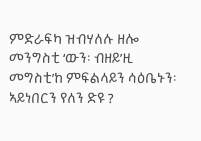ምድራፍካ ዝብሃለሉ ዘሎ መንግስቲ ‘ውን፡ ብዘይ’ዚ መግስቲ’ከ ምፍልላይን ሳዕቤኑን፡ ኣይነበርን የለን ድዩ ?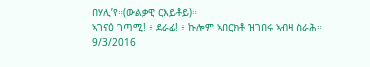በሃሊ’የ።(ውልቃዊ ርእይቶይ)።
ኣገናዕ ገጣሚ! ፥ ደራፊ! ፥ ኩሎም ኣበርክቶ ዝገበሩ ኣብዛ ስራሕ።
9/3/2016